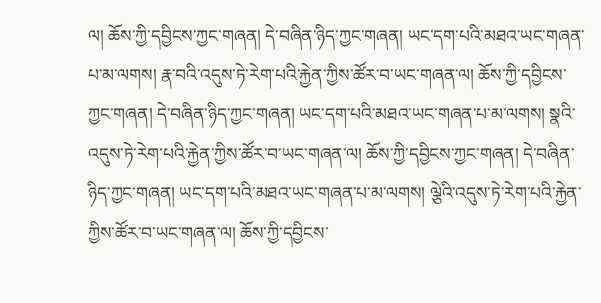ལ། ཆོས་ཀྱི་དབྱིངས་ཀྱང་གཞན། དེ་བཞིན་ཉིད་ཀྱང་གཞན། ཡང་དག་པའི་མཐའ་ཡང་གཞན་པ་མ་ལགས། རྣ་བའི་འདུས་ཏེ་རེག་པའི་རྐྱེན་ཀྱིས་ཚོར་བ་ཡང་གཞན་ལ། ཆོས་ཀྱི་དབྱིངས་ཀྱང་གཞན། དེ་བཞིན་ཉིད་ཀྱང་གཞན། ཡང་དག་པའི་མཐའ་ཡང་གཞན་པ་མ་ལགས། སྣའི་འདུས་ཏེ་རེག་པའི་རྐྱེན་ཀྱིས་ཚོར་བ་ཡང་གཞན་ལ། ཆོས་ཀྱི་དབྱིངས་ཀྱང་གཞན། དེ་བཞིན་ཉིད་ཀྱང་གཞན། ཡང་དག་པའི་མཐའ་ཡང་གཞན་པ་མ་ལགས། ལྕེའི་འདུས་ཏེ་རེག་པའི་རྐྱེན་ཀྱིས་ཚོར་བ་ཡང་གཞན་ལ། ཆོས་ཀྱི་དབྱིངས་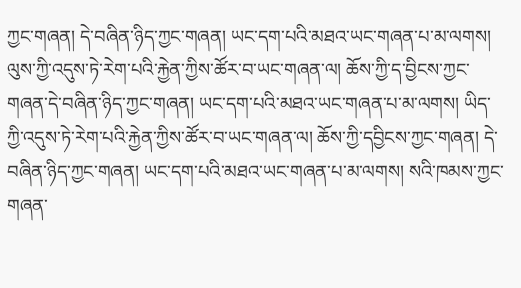ཀྱང་གཞན། དེ་བཞིན་ཉིད་ཀྱང་གཞན། ཡང་དག་པའི་མཐའ་ཡང་གཞན་པ་མ་ལགས། ལུས་ཀྱི་འདུས་ཏེ་རེག་པའི་རྐྱེན་ཀྱིས་ཚོར་བ་ཡང་གཞན་ལ། ཆོས་ཀྱི་ད་བྱིངས་ཀྱང་གཞན་དེ་བཞིན་ཉིད་ཀྱང་གཞན། ཡང་དག་པའི་མཐའ་ཡང་གཞན་པ་མ་ལགས། ཡིད་ཀྱི་འདུས་ཏེ་རེག་པའི་རྐྱེན་ཀྱིས་ཚོར་བ་ཡང་གཞན་ལ། ཆོས་ཀྱི་དབྱིངས་ཀྱང་གཞན། དེ་བཞིན་ཉིད་ཀྱང་གཞན། ཡང་དག་པའི་མཐའ་ཡང་གཞན་པ་མ་ལགས། སའི་ཁམས་ཀྱང་གཞན་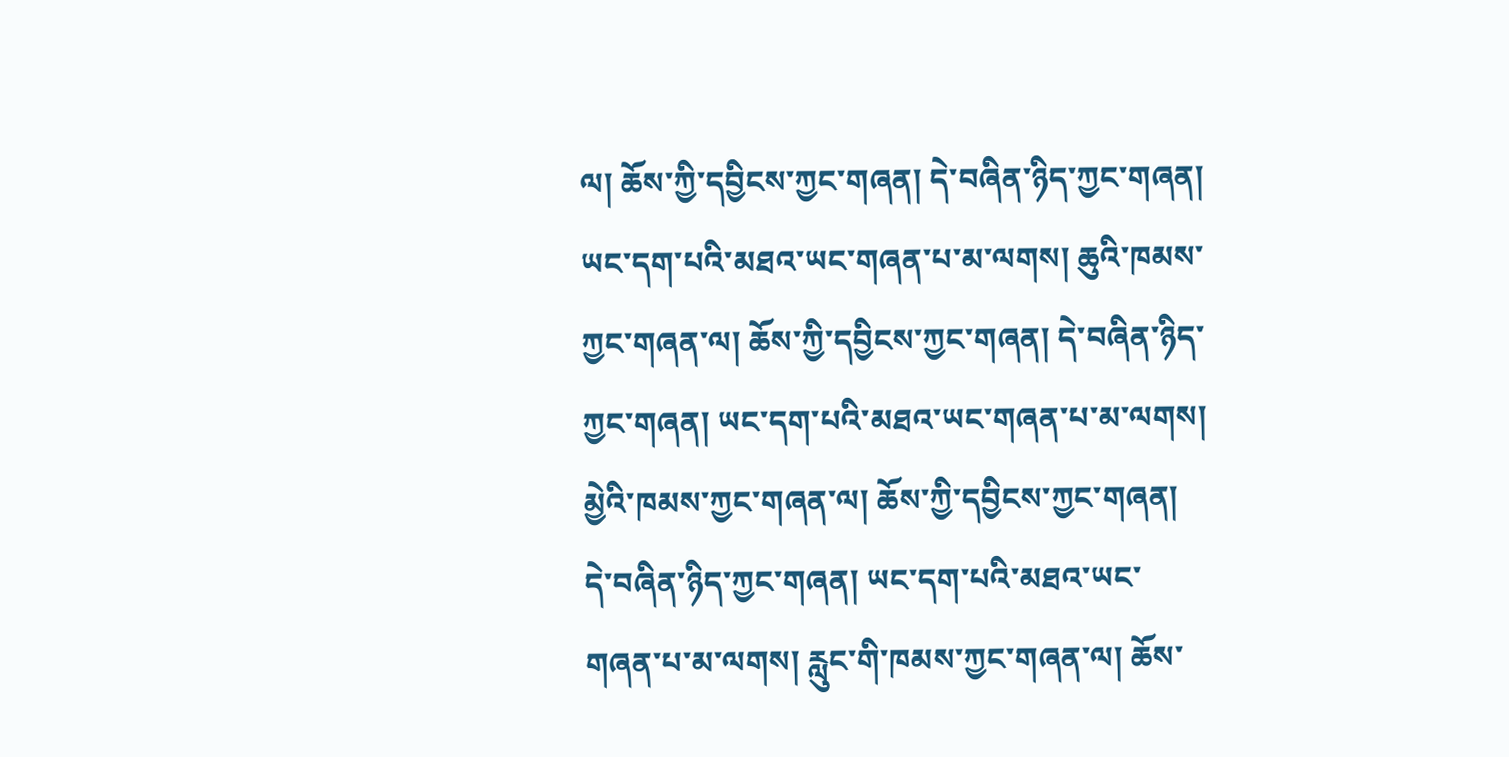ལ། ཆོས་ཀྱི་དབྱིངས་ཀྱང་གཞན། དེ་བཞིན་ཉིད་ཀྱང་གཞན། ཡང་དག་པའི་མཐའ་ཡང་གཞན་པ་མ་ལགས། ཆུའི་ཁམས་ཀྱང་གཞན་ལ། ཆོས་ཀྱི་དབྱིངས་ཀྱང་གཞན། དེ་བཞིན་ཉིད་ཀྱང་གཞན། ཡང་དག་པའི་མཐའ་ཡང་གཞན་པ་མ་ལགས། མྱེའི་ཁམས་ཀྱང་གཞན་ལ། ཆོས་ཀྱི་དབྱིངས་ཀྱང་གཞན། དེ་བཞིན་ཉིད་ཀྱང་གཞན། ཡང་དག་པའི་མཐའ་ཡང་གཞན་པ་མ་ལགས། རླུང་གི་ཁམས་ཀྱང་གཞན་ལ། ཆོས་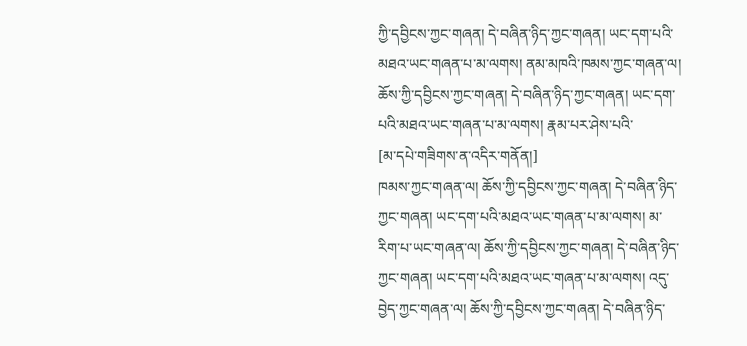ཀྱི་དབྱིངས་ཀྱང་གཞན། དེ་བཞིན་ཉིད་ཀྱང་གཞན། ཡང་དག་པའི་མཐའ་ཡང་གཞན་པ་མ་ལགས། ནམ་མཁའི་ཁམས་ཀྱང་གཞན་ལ། ཆོས་ཀྱི་དབྱིངས་ཀྱང་གཞན། དེ་བཞིན་ཉིད་ཀྱང་གཞན། ཡང་དག་པའི་མཐའ་ཡང་གཞན་པ་མ་ལགས། རྣམ་པར་ཤེས་པའི་
[མ་དཔེ་གཟིགས་ན་འདིར་གནོན།]
ཁམས་ཀྱང་གཞན་ལ། ཆོས་ཀྱི་དབྱིངས་ཀྱང་གཞན། དེ་བཞིན་ཉིད་ཀྱང་གཞན། ཡང་དག་པའི་མཐའ་ཡང་གཞན་པ་མ་ལགས། མ་རིག་པ་ཡང་གཞན་ལ། ཆོས་ཀྱི་དབྱིངས་ཀྱང་གཞན། དེ་བཞིན་ཉིད་ཀྱང་གཞན། ཡང་དག་པའི་མཐའ་ཡང་གཞན་པ་མ་ལགས། འདུ་བྱེད་ཀྱང་གཞན་ལ། ཆོས་ཀྱི་དབྱིངས་ཀྱང་གཞན། དེ་བཞིན་ཉིད་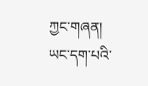ཀྱང་གཞན། ཡང་དག་པའི་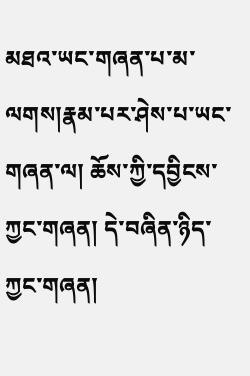མཐའ་ཡང་གཞན་པ་མ་ལགས།རྣམ་པར་ཤེས་པ་ཡང་གཞན་ལ། ཆོས་ཀྱི་དབྱིངས་ཀྱང་གཞན། དེ་བཞིན་ཉིད་ཀྱང་གཞན།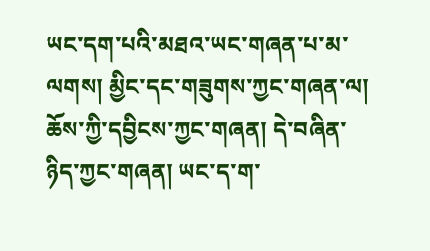ཡང་དག་པའི་མཐའ་ཡང་གཞན་པ་མ་ལགས། མྱིང་དང་གཟུགས་ཀྱང་གཞན་ལ། ཆོས་ཀྱི་དབྱིངས་ཀྱང་གཞན། དེ་བཞིན་ཉིད་ཀྱང་གཞན། ཡང་ད་ག་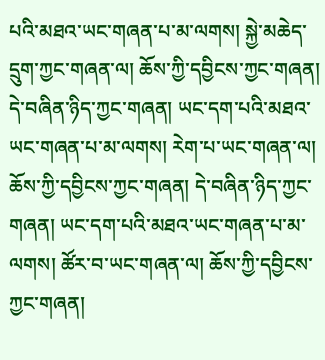པའི་མཐའ་ཡང་གཞན་པ་མ་ལགས། སྐྱེ་མཆེད་དྲུག་ཀྱང་གཞན་ལ། ཆོས་ཀྱི་དབྱིངས་ཀྱང་གཞན། དེ་བཞིན་ཉིད་ཀྱང་གཞན། ཡང་དག་པའི་མཐའ་ཡང་གཞན་པ་མ་ལགས། རེག་པ་ཡང་གཞན་ལ། ཆོས་ཀྱི་དབྱིངས་ཀྱང་གཞན། དེ་བཞིན་ཉིད་ཀྱང་གཞན། ཡང་དག་པའི་མཐའ་ཡང་གཞན་པ་མ་ལགས། ཚོར་བ་ཡང་གཞན་ལ། ཆོས་ཀྱི་དབྱིངས་ཀྱང་གཞན།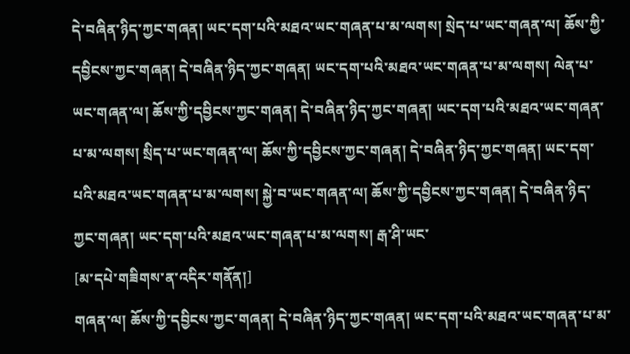དེ་བཞིན་ཉིད་ཀྱང་གཞན། ཡང་དག་པའི་མཐའ་ཡང་གཞན་པ་མ་ལགས། སྲེད་པ་ཡང་གཞན་ལ། ཆོས་ཀྱི་དབྱིངས་ཀྱང་གཞན། དེ་བཞིན་ཉིད་ཀྱང་གཞན། ཡང་དག་པའི་མཐའ་ཡང་གཞན་པ་མ་ལགས། ལེན་པ་ཡང་གཞན་ལ། ཆོས་ཀྱི་དབྱིངས་ཀྱང་གཞན། དེ་བཞིན་ཉིད་ཀྱང་གཞན། ཡང་དག་པའི་མཐའ་ཡང་གཞན་པ་མ་ལགས། སྲིད་པ་ཡང་གཞན་ལ། ཆོས་ཀྱི་དབྱིངས་ཀྱང་གཞན། དེ་བཞིན་ཉིད་ཀྱང་གཞན། ཡང་དག་པའི་མཐའ་ཡང་གཞན་པ་མ་ལགས། སྐྱེ་བ་ཡང་གཞན་ལ། ཆོས་ཀྱི་དབྱིངས་ཀྱང་གཞན། དེ་བཞིན་ཉིད་ཀྱང་གཞན། ཡང་དག་པའི་མཐའ་ཡང་གཞན་པ་མ་ལགས། རྒ་ཤི་ཡང་
[མ་དཔེ་གཟིགས་ན་འདིར་གནོན།]
གཞན་ལ། ཆོས་ཀྱི་དབྱིངས་ཀྱང་གཞན། དེ་བཞིན་ཉིད་ཀྱང་གཞན། ཡང་དག་པའི་མཐའ་ཡང་གཞན་པ་མ་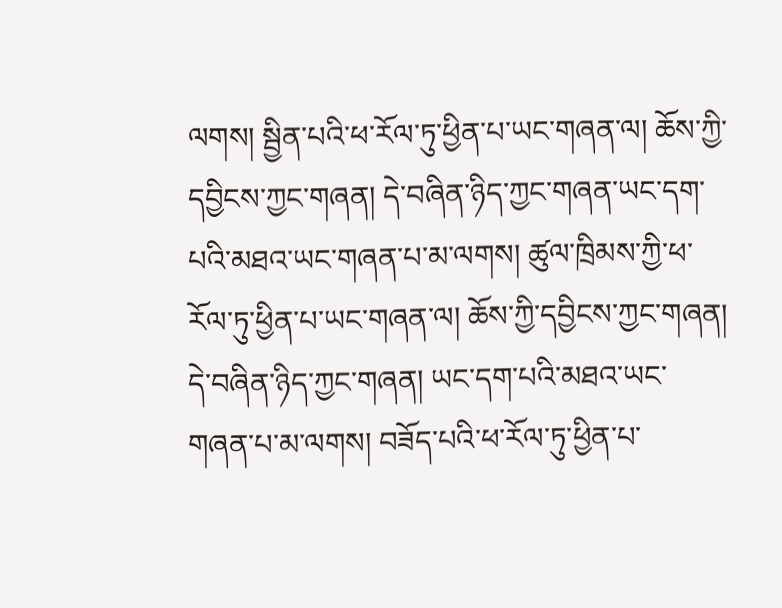ལགས། སྦྱིན་པའི་ཕ་རོལ་ཏུ་ཕྱིན་པ་ཡང་གཞན་ལ། ཆོས་ཀྱི་དབྱིངས་ཀྱང་གཞན། དེ་བཞིན་ཉིད་ཀྱང་གཞན་ཡང་དག་པའི་མཐའ་ཡང་གཞན་པ་མ་ལགས། ཚུལ་ཁྲིམས་ཀྱི་ཕ་རོལ་ཏུ་ཕྱིན་པ་ཡང་གཞན་ལ། ཆོས་ཀྱི་དབྱིངས་ཀྱང་གཞན། དེ་བཞིན་ཉིད་ཀྱང་གཞན། ཡང་དག་པའི་མཐའ་ཡང་གཞན་པ་མ་ལགས། བཟོད་པའི་ཕ་རོལ་ཏུ་ཕྱིན་པ་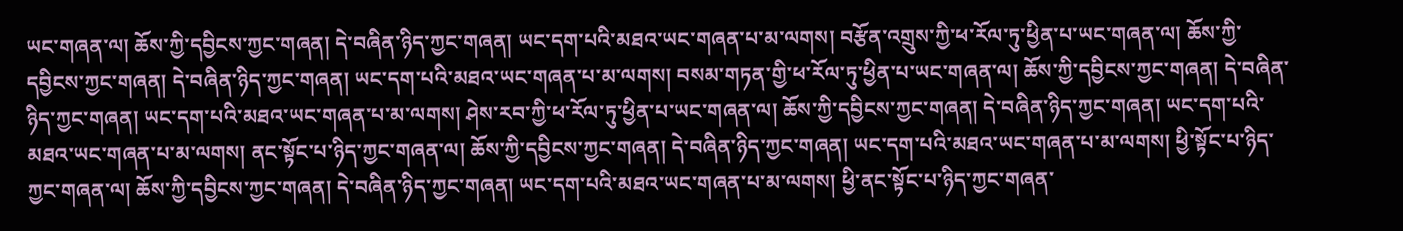ཡང་གཞན་ལ། ཆོས་ཀྱི་དབྱིངས་ཀྱང་གཞན། དེ་བཞིན་ཉིད་ཀྱང་གཞན། ཡང་དག་པའི་མཐའ་ཡང་གཞན་པ་མ་ལགས། བརྩོན་འགྲུས་ཀྱི་ཕ་རོལ་ཏུ་ཕྱིན་པ་ཡང་གཞན་ལ། ཆོས་ཀྱི་དབྱིངས་ཀྱང་གཞན། དེ་བཞིན་ཉིད་ཀྱང་གཞན། ཡང་དག་པའི་མཐའ་ཡང་གཞན་པ་མ་ལགས། བསམ་གཏན་གྱི་ཕ་རོལ་ཏུ་ཕྱིན་པ་ཡང་གཞན་ལ། ཆོས་ཀྱི་དབྱིངས་ཀྱང་གཞན། དེ་བཞིན་ཉིད་ཀྱང་གཞན། ཡང་དག་པའི་མཐའ་ཡང་གཞན་པ་མ་ལགས། ཤེས་རབ་ཀྱི་ཕ་རོལ་ཏུ་ཕྱིན་པ་ཡང་གཞན་ལ། ཆོས་ཀྱི་དབྱིངས་ཀྱང་གཞན། དེ་བཞིན་ཉིད་ཀྱང་གཞན། ཡང་དག་པའི་མཐའ་ཡང་གཞན་པ་མ་ལགས། ནང་སྟོང་པ་ཉིད་ཀྱང་གཞན་ལ། ཆོས་ཀྱི་དབྱིངས་ཀྱང་གཞན། དེ་བཞིན་ཉིད་ཀྱང་གཞན། ཡང་དག་པའི་མཐའ་ཡང་གཞན་པ་མ་ལགས། ཕྱི་སྟོང་པ་ཉིད་ཀྱང་གཞན་ལ། ཆོས་ཀྱི་དབྱིངས་ཀྱང་གཞན། དེ་བཞིན་ཉིད་ཀྱང་གཞན། ཡང་དག་པའི་མཐའ་ཡང་གཞན་པ་མ་ལགས། ཕྱི་ནང་སྟོང་པ་ཉིད་ཀྱང་གཞན་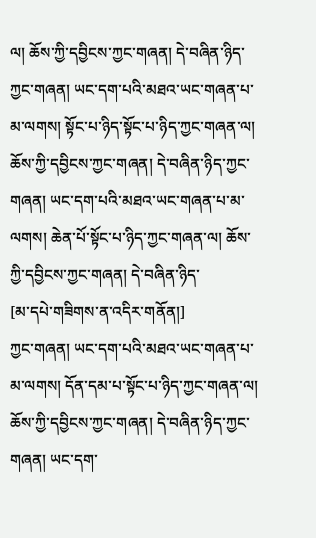ལ། ཆོས་ཀྱི་དབྱིངས་ཀྱང་གཞན། དེ་བཞིན་ཉིད་ཀྱང་གཞན། ཡང་དག་པའི་མཐའ་ཡང་གཞན་པ་མ་ལགས། སྟོང་པ་ཉིད་སྟོང་པ་ཉིད་ཀྱང་གཞན་ལ། ཆོས་ཀྱི་དབྱིངས་ཀྱང་གཞན། དེ་བཞིན་ཉིད་ཀྱང་གཞན། ཡང་དག་པའི་མཐའ་ཡང་གཞན་པ་མ་ལགས། ཆེན་པོ་སྟོང་པ་ཉིད་ཀྱང་གཞན་ལ། ཆོས་ཀྱི་དབྱིངས་ཀྱང་གཞན། དེ་བཞིན་ཉིད་
[མ་དཔེ་གཟིགས་ན་འདིར་གནོན།]
ཀྱང་གཞན། ཡང་དག་པའི་མཐའ་ཡང་གཞན་པ་མ་ལགས། དོན་དམ་པ་སྟོང་པ་ཉིད་ཀྱང་གཞན་ལ། ཆོས་ཀྱི་དབྱིངས་ཀྱང་གཞན། དེ་བཞིན་ཉིད་ཀྱང་གཞན། ཡང་དག་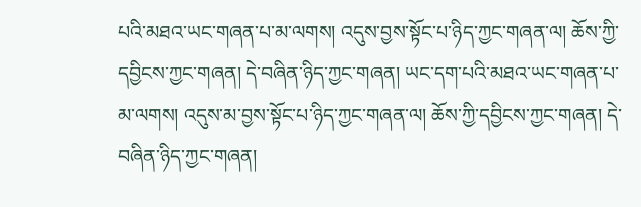པའི་མཐའ་ཡང་གཞན་པ་མ་ལགས། འདུས་བྱས་སྟོང་པ་ཉིད་ཀྱང་གཞན་ལ། ཆོས་ཀྱི་དབྱིངས་ཀྱང་གཞན། དེ་བཞིན་ཉིད་ཀྱང་གཞན། ཡང་དག་པའི་མཐའ་ཡང་གཞན་པ་མ་ལགས། འདུས་མ་བྱས་སྟོང་པ་ཉིད་ཀྱང་གཞན་ལ། ཆོས་ཀྱི་དབྱིངས་ཀྱང་གཞན། དེ་བཞིན་ཉིད་ཀྱང་གཞན།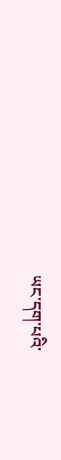ཡང་དག་པའི་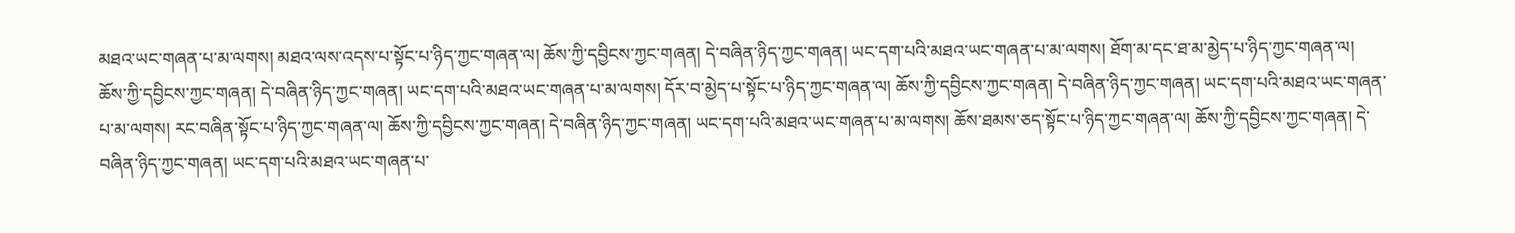མཐའ་ཡང་གཞན་པ་མ་ལགས། མཐའ་ལས་འདས་པ་སྟོང་པ་ཉིད་ཀྱང་གཞན་ལ། ཆོས་ཀྱི་དབྱིངས་ཀྱང་གཞན། དེ་བཞིན་ཉིད་ཀྱང་གཞན། ཡང་དག་པའི་མཐའ་ཡང་གཞན་པ་མ་ལགས། ཐོག་མ་དང་ཐ་མ་མྱེད་པ་ཉིད་ཀྱང་གཞན་ལ། ཆོས་ཀྱི་དབྱིངས་ཀྱང་གཞན། དེ་བཞིན་ཉིད་ཀྱང་གཞན། ཡང་དག་པའི་མཐའ་ཡང་གཞན་པ་མ་ལགས། དོར་བ་མྱེད་པ་སྟོང་པ་ཉིད་ཀྱང་གཞན་ལ། ཆོས་ཀྱི་དབྱིངས་ཀྱང་གཞན། དེ་བཞིན་ཉིད་ཀྱང་གཞན། ཡང་དག་པའི་མཐའ་ཡང་གཞན་པ་མ་ལགས། རང་བཞིན་སྟོང་པ་ཉིད་ཀྱང་གཞན་ལ། ཆོས་ཀྱི་དབྱིངས་ཀྱང་གཞན། དེ་བཞིན་ཉིད་ཀྱང་གཞན། ཡང་དག་པའི་མཐའ་ཡང་གཞན་པ་མ་ལགས། ཆོས་ཐམས་ཅད་སྟོང་པ་ཉིད་ཀྱང་གཞན་ལ། ཆོས་ཀྱི་དབྱིངས་ཀྱང་གཞན། དེ་བཞིན་ཉིད་ཀྱང་གཞན། ཡང་དག་པའི་མཐའ་ཡང་གཞན་པ་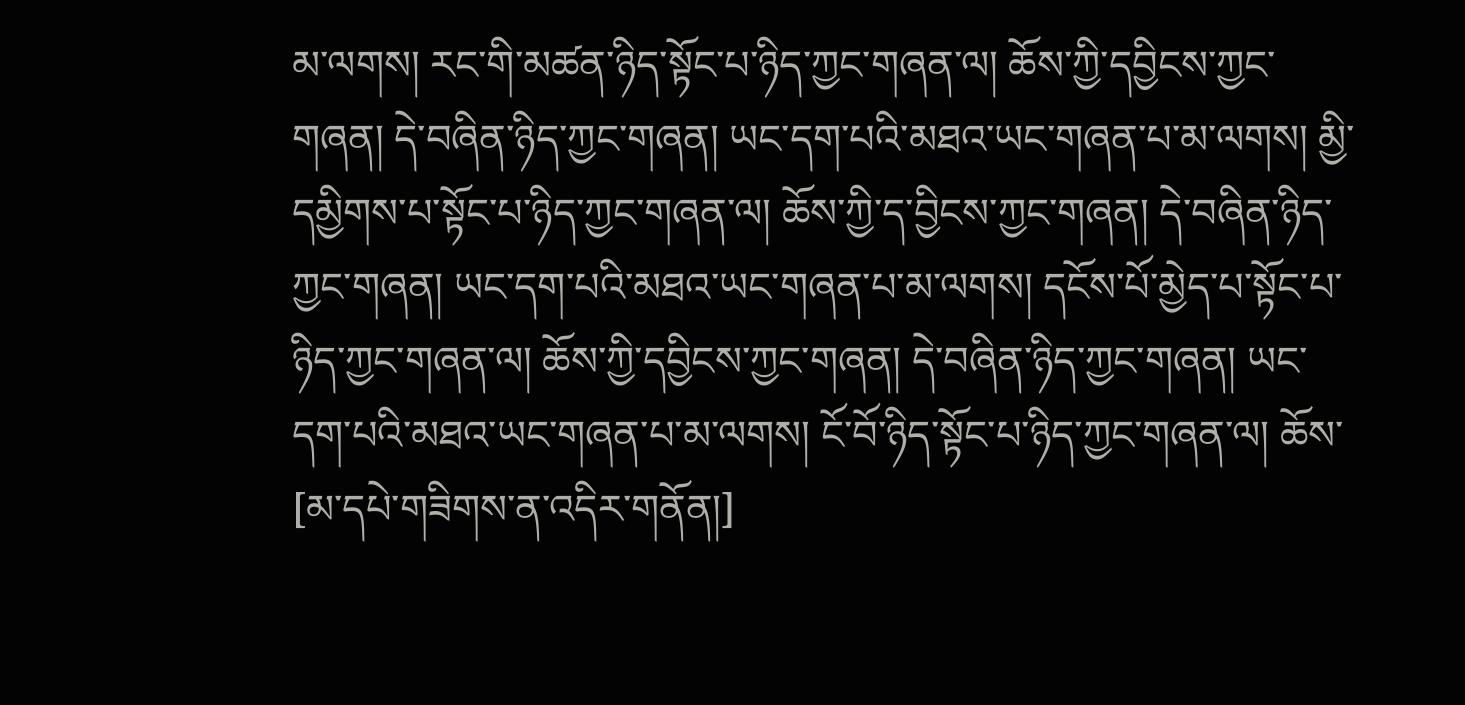མ་ལགས། རང་གི་མཚན་ཉིད་སྟོང་པ་ཉིད་ཀྱང་གཞན་ལ། ཆོས་ཀྱི་དབྱིངས་ཀྱང་གཞན། དེ་བཞིན་ཉིད་ཀྱང་གཞན། ཡང་དག་པའི་མཐའ་ཡང་གཞན་པ་མ་ལགས། མྱི་དམྱིགས་པ་སྟོང་པ་ཉིད་ཀྱང་གཞན་ལ། ཆོས་ཀྱི་ད་བྱིངས་ཀྱང་གཞན། དེ་བཞིན་ཉིད་ཀྱང་གཞན། ཡང་དག་པའི་མཐའ་ཡང་གཞན་པ་མ་ལགས། དངོས་པོ་མྱེད་པ་སྟོང་པ་ཉིད་ཀྱང་གཞན་ལ། ཆོས་ཀྱི་དབྱིངས་ཀྱང་གཞན། དེ་བཞིན་ཉིད་ཀྱང་གཞན། ཡང་དག་པའི་མཐའ་ཡང་གཞན་པ་མ་ལགས། ངོ་བོ་ཉིད་སྟོང་པ་ཉིད་ཀྱང་གཞན་ལ། ཆོས་
[མ་དཔེ་གཟིགས་ན་འདིར་གནོན།]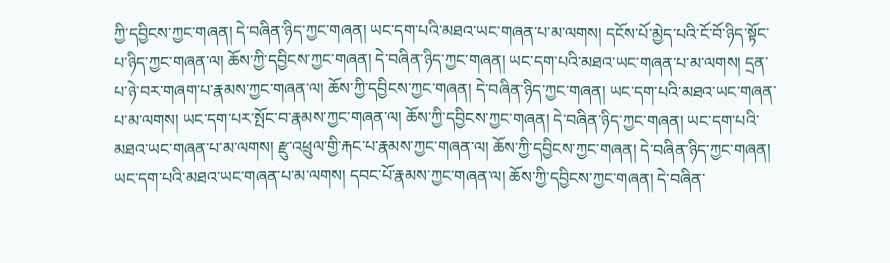ཀྱི་དབྱིངས་ཀྱང་གཞན། དེ་བཞིན་ཉིད་ཀྱང་གཞན། ཡང་དག་པའི་མཐའ་ཡང་གཞན་པ་མ་ལགས། དངོས་པོ་མྱེད་པའི་ངོ་བོ་ཉིད་སྟོང་པ་ཉིད་ཀྱང་གཞན་ལ། ཆོས་ཀྱི་དབྱིངས་ཀྱང་གཞན། དེ་བཞིན་ཉིད་ཀྱང་གཞན། ཡང་དག་པའི་མཐའ་ཡང་གཞན་པ་མ་ལགས། དྲན་པ་ཉེ་བར་གཞག་པ་རྣམས་ཀྱང་གཞན་ལ། ཆོས་ཀྱི་དབྱིངས་ཀྱང་གཞན། དེ་བཞིན་ཉིད་ཀྱང་གཞན། ཡང་དག་པའི་མཐའ་ཡང་གཞན་པ་མ་ལགས། ཡང་དག་པར་སྤོང་བ་རྣམས་ཀྱང་གཞན་ལ། ཆོས་ཀྱི་དབྱིངས་ཀྱང་གཞན། དེ་བཞིན་ཉིད་ཀྱང་གཞན། ཡང་དག་པའི་མཐའ་ཡང་གཞན་པ་མ་ལགས། རྫུ་འཕྲུལ་གྱི་རྐང་པ་རྣམས་ཀྱང་གཞན་ལ། ཆོས་ཀྱི་དབྱིངས་ཀྱང་གཞན། དེ་བཞིན་ཉིད་ཀྱང་གཞན། ཡང་དག་པའི་མཐའ་ཡང་གཞན་པ་མ་ལགས། དབང་པོ་རྣམས་ཀྱང་གཞན་ལ། ཆོས་ཀྱི་དབྱིངས་ཀྱང་གཞན། དེ་བཞིན་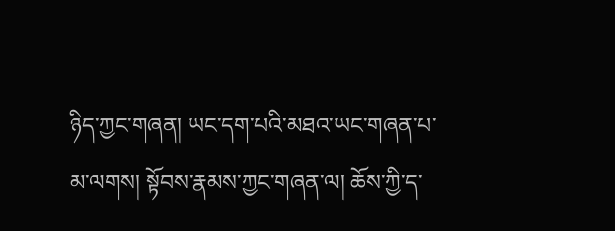ཉིད་ཀྱང་གཞན། ཡང་དག་པའི་མཐའ་ཡང་གཞན་པ་མ་ལགས། སྟོབས་རྣམས་ཀྱང་གཞན་ལ། ཆོས་ཀྱི་ད་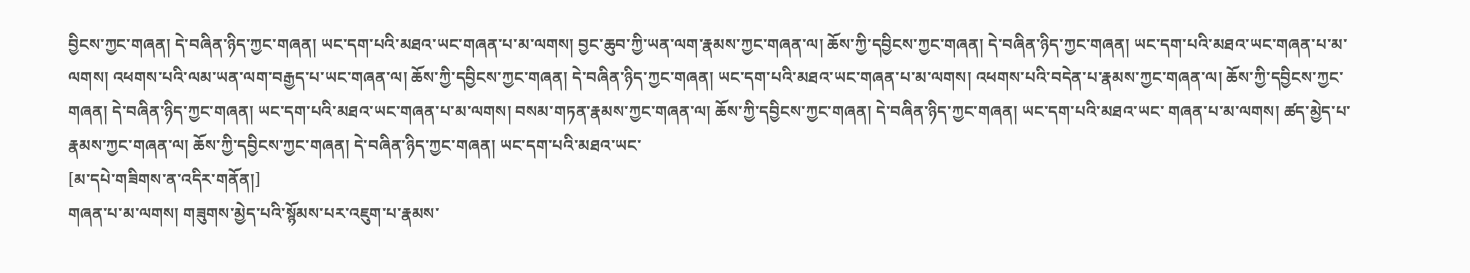བྱིངས་ཀྱང་གཞན། དེ་བཞིན་ཉིད་ཀྱང་གཞན། ཡང་དག་པའི་མཐའ་ཡང་གཞན་པ་མ་ལགས། བྱང་ཆུབ་ཀྱི་ཡན་ལག་རྣམས་ཀྱང་གཞན་ལ། ཆོས་ཀྱི་དབྱིངས་ཀྱང་གཞན། དེ་བཞིན་ཉིད་ཀྱང་གཞན། ཡང་དག་པའི་མཐའ་ཡང་གཞན་པ་མ་ལགས། འཕགས་པའི་ལམ་ཡན་ལག་བརྒྱད་པ་ཡང་གཞན་ལ། ཆོས་ཀྱི་དབྱིངས་ཀྱང་གཞན། དེ་བཞིན་ཉིད་ཀྱང་གཞན། ཡང་དག་པའི་མཐའ་ཡང་གཞན་པ་མ་ལགས། འཕགས་པའི་བདེན་པ་རྣམས་ཀྱང་གཞན་ལ། ཆོས་ཀྱི་དབྱིངས་ཀྱང་གཞན། དེ་བཞིན་ཉིད་ཀྱང་གཞན། ཡང་དག་པའི་མཐའ་ཡང་གཞན་པ་མ་ལགས། བསམ་གཏན་རྣམས་ཀྱང་གཞན་ལ། ཆོས་ཀྱི་དབྱིངས་ཀྱང་གཞན། དེ་བཞིན་ཉིད་ཀྱང་གཞན། ཡང་དག་པའི་མཐའ་ཡང་ གཞན་པ་མ་ལགས། ཚད་མྱེད་པ་རྣམས་ཀྱང་གཞན་ལ། ཆོས་ཀྱི་དབྱིངས་ཀྱང་གཞན། དེ་བཞིན་ཉིད་ཀྱང་གཞན། ཡང་དག་པའི་མཐའ་ཡང་
[མ་དཔེ་གཟིགས་ན་འདིར་གནོན།]
གཞན་པ་མ་ལགས། གཟུགས་མྱེད་པའི་སྙོམས་པར་འཇུག་པ་རྣམས་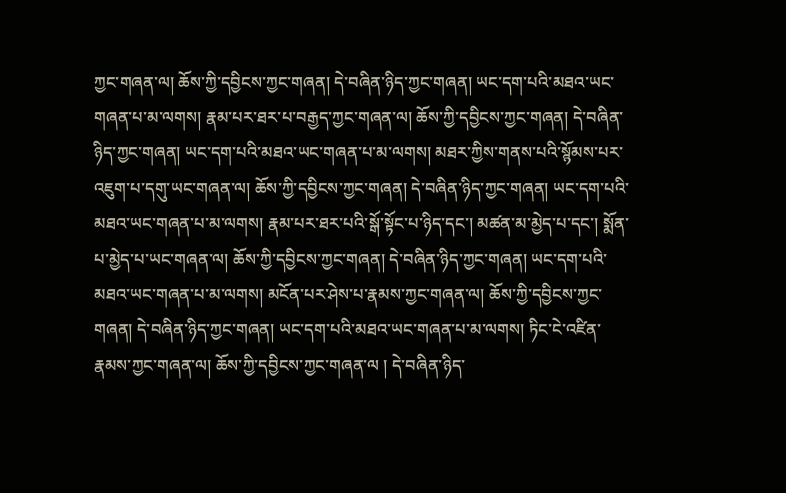ཀྱང་གཞན་ལ། ཆོས་ཀྱི་དབྱིངས་ཀྱང་གཞན། དེ་བཞིན་ཉིད་ཀྱང་གཞན། ཡང་དག་པའི་མཐའ་ཡང་གཞན་པ་མ་ལགས། རྣམ་པར་ཐར་པ་བརྒྱད་ཀྱང་གཞན་ལ། ཆོས་ཀྱི་དབྱིངས་ཀྱང་གཞན། དེ་བཞིན་ཉིད་ཀྱང་གཞན། ཡང་དག་པའི་མཐའ་ཡང་གཞན་པ་མ་ལགས། མཐར་ཀྱིས་གནས་པའི་སྙོམས་པར་འཇུག་པ་དགུ་ཡང་གཞན་ལ། ཆོས་ཀྱི་དབྱིངས་ཀྱང་གཞན། དེ་བཞིན་ཉིད་ཀྱང་གཞན། ཡང་དག་པའི་མཐའ་ཡང་གཞན་པ་མ་ལགས། རྣམ་པར་ཐར་པའི་སྒོ་སྟོང་པ་ཉིད་དང་། མཚན་མ་མྱེད་པ་དང་། སྨོན་པ་མྱེད་པ་ཡང་གཞན་ལ། ཆོས་ཀྱི་དབྱིངས་ཀྱང་གཞན། དེ་བཞིན་ཉིད་ཀྱང་གཞན། ཡང་དག་པའི་མཐའ་ཡང་གཞན་པ་མ་ལགས། མངོན་པར་ཤེས་པ་རྣམས་ཀྱང་གཞན་ལ། ཆོས་ཀྱི་དབྱིངས་ཀྱང་གཞན། དེ་བཞིན་ཉིད་ཀྱང་གཞན། ཡང་དག་པའི་མཐའ་ཡང་གཞན་པ་མ་ལགས། ཏིང་ངེ་འཛིན་རྣམས་ཀྱང་གཞན་ལ། ཆོས་ཀྱི་དབྱིངས་ཀྱང་གཞན་ལ ། དེ་བཞིན་ཉིད་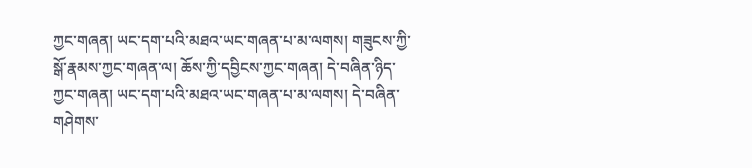ཀྱང་གཞན། ཡང་དག་པའི་མཐའ་ཡང་གཞན་པ་མ་ལགས། གཟུངས་ཀྱི་སྒོ་རྣམས་ཀྱང་གཞན་ལ། ཆོས་ཀྱི་དབྱིངས་ཀྱང་གཞན། དེ་བཞིན་ཉིད་ཀྱང་གཞན། ཡང་དག་པའི་མཐའ་ཡང་གཞན་པ་མ་ལགས། དེ་བཞིན་གཤེགས་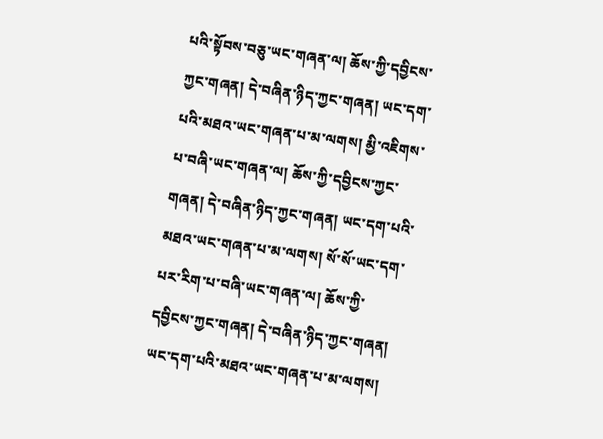པའི་སྟོབས་བཅུ་ཡང་གཞན་ལ། ཆོས་ཀྱི་དབྱིངས་ཀྱང་གཞན། དེ་བཞིན་ཉིད་ཀྱང་གཞན། ཡང་དག་པའི་མཐའ་ཡང་གཞན་པ་མ་ལགས། མྱི་འཇིགས་པ་བཞི་ཡང་གཞན་ལ། ཆོས་ཀྱི་དབྱིངས་ཀྱང་གཞན། དེ་བཞིན་ཉིད་ཀྱང་གཞན། ཡང་དག་པའི་མཐའ་ཡང་གཞན་པ་མ་ལགས། སོ་སོ་ཡང་དག་པར་རིག་པ་བཞི་ཡང་གཞན་ལ། ཆོས་ཀྱི་དབྱིངས་ཀྱང་གཞན། དེ་བཞིན་ཉིད་ཀྱང་གཞན། ཡང་དག་པའི་མཐའ་ཡང་གཞན་པ་མ་ལགས།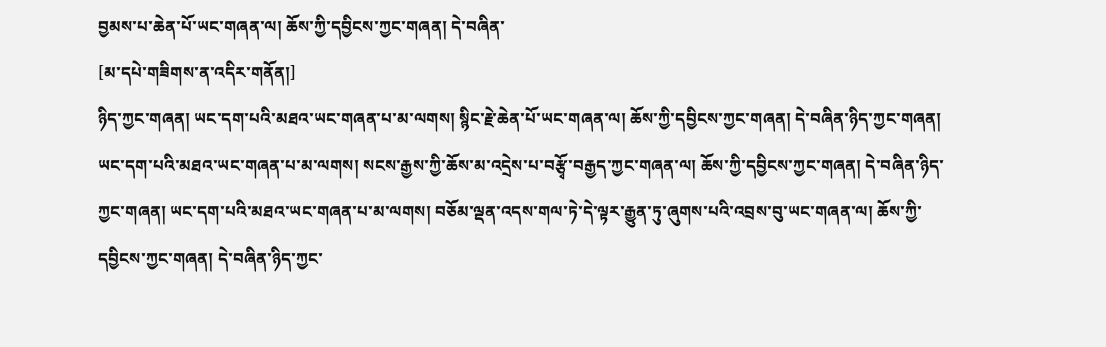བྱམས་པ་ཆེན་པོ་ཡང་གཞན་ལ། ཆོས་ཀྱི་དབྱིངས་ཀྱང་གཞན། དེ་བཞིན་
[མ་དཔེ་གཟིགས་ན་འདིར་གནོན།]
ཉིད་ཀྱང་གཞན། ཡང་དག་པའི་མཐའ་ཡང་གཞན་པ་མ་ལགས། སྙིང་རྗེ་ཆེན་པོ་ཡང་གཞན་ལ། ཆོས་ཀྱི་དབྱིངས་ཀྱང་གཞན། དེ་བཞིན་ཉིད་ཀྱང་གཞན། ཡང་དག་པའི་མཐའ་ཡང་གཞན་པ་མ་ལགས། སངས་རྒྱས་ཀྱི་ཆོས་མ་འདྲེས་པ་བརྩྭོ་བརྒྱད་ཀྱང་གཞན་ལ། ཆོས་ཀྱི་དབྱིངས་ཀྱང་གཞན། དེ་བཞིན་ཉིད་ཀྱང་གཞན། ཡང་དག་པའི་མཐའ་ཡང་གཞན་པ་མ་ལགས། བཅོམ་ལྡན་འདས་གལ་ཏེ་དེ་ལྟར་རྒྱུན་ཏུ་ཞུགས་པའི་འབྲས་བུ་ཡང་གཞན་ལ། ཆོས་ཀྱི་དབྱིངས་ཀྱང་གཞན། དེ་བཞིན་ཉིད་ཀྱང་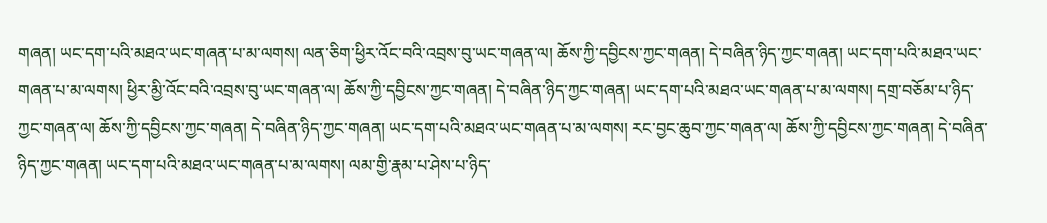གཞན། ཡང་དག་པའི་མཐའ་ཡང་གཞན་པ་མ་ལགས། ལན་ཅིག་ཕྱིར་འོང་བའི་འབྲས་བུ་ཡང་གཞན་ལ། ཆོས་ཀྱི་དབྱིངས་ཀྱང་གཞན། དེ་བཞིན་ཉིད་ཀྱང་གཞན། ཡང་དག་པའི་མཐའ་ཡང་གཞན་པ་མ་ལགས། ཕྱིར་མྱི་འོང་བའི་འབྲས་བུ་ཡང་གཞན་ལ། ཆོས་ཀྱི་དབྱིངས་ཀྱང་གཞན། དེ་བཞིན་ཉིད་ཀྱང་གཞན། ཡང་དག་པའི་མཐའ་ཡང་གཞན་པ་མ་ལགས། དགྲ་བཅོམ་པ་ཉིད་ཀྱང་གཞན་ལ། ཆོས་ཀྱི་དབྱིངས་ཀྱང་གཞན། དེ་བཞིན་ཉིད་ཀྱང་གཞན། ཡང་དག་པའི་མཐའ་ཡང་གཞན་པ་མ་ལགས། རང་བྱང་ཆུབ་ཀྱང་གཞན་ལ། ཆོས་ཀྱི་དབྱིངས་ཀྱང་གཞན། དེ་བཞིན་ཉིད་ཀྱང་གཞན། ཡང་དག་པའི་མཐའ་ཡང་གཞན་པ་མ་ལགས། ལམ་གྱི་རྣམ་པ་ཤེས་པ་ཉིད་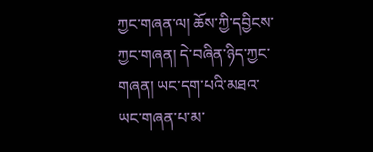ཀྱང་གཞན་ལ། ཆོས་ཀྱི་དབྱིངས་ཀྱང་གཞན། དེ་བཞིན་ཉིད་ཀྱང་གཞན། ཡང་དག་པའི་མཐའ་ཡང་གཞན་པ་མ་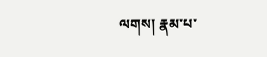ལགས། རྣམ་པ་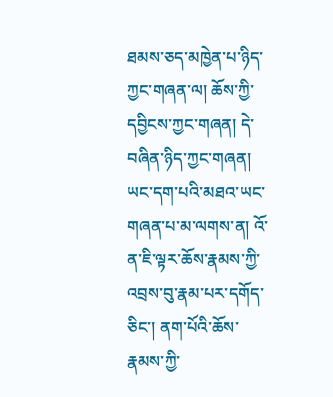ཐམས་ཅད་མཁྱེན་པ་ཉིད་ཀྱང་གཞན་ལ། ཆོས་ཀྱི་དབྱིངས་ཀྱང་གཞན། དེ་བཞིན་ཉིད་ཀྱང་གཞན། ཡང་དག་པའི་མཐའ་ཡང་གཞན་པ་མ་ལགས་ན། འོ་ན་ཇི་ལྟར་ཆོས་རྣམས་ཀྱི་འབྲས་བུ་རྣམ་པར་དགོད་ཅིང་། ནག་པོའི་ཆོས་རྣམས་ཀྱི་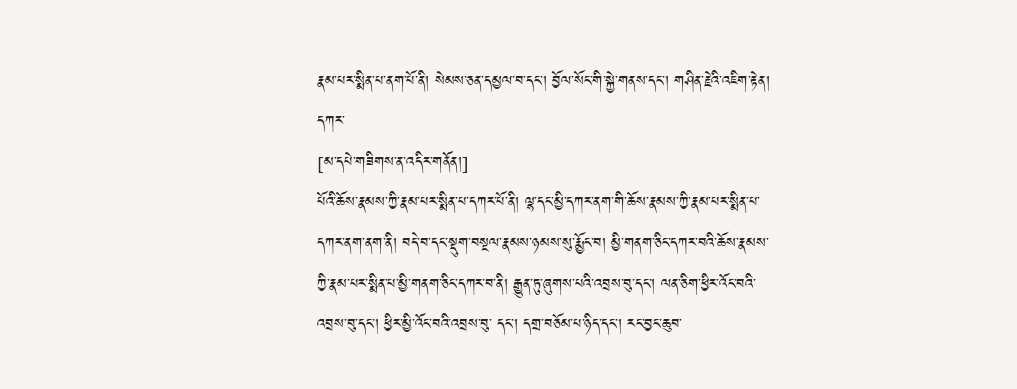རྣམ་པར་སྨིན་པ་ནག་པོ་ནི། སེམས་ཅན་དམྱལ་བ་དང་། བྱོལ་སོང་གི་སྐྱེ་གནས་དང་། གཤིན་རྗེའི་འཇིག་རྟེན། དཀར་
[མ་དཔེ་གཟིགས་ན་འདིར་གནོན།]
པོའི་ཆོས་རྣམས་ཀྱི་རྣམ་པར་སྨིན་པ་དཀར་པོ་ནི། ལྷ་དང་མྱི་དཀར་ནག་གི་ཆོས་རྣམས་ཀྱི་རྣམ་པར་སྨིན་པ་དཀར་ནག་ནག་ནི། བདེ་བ་དང་སྡུག་བསྔལ་རྣམས་ཉམས་སུ་རྨྱོང་བ། མྱི་གནག་ཅིང་དཀར་བའི་ཆོས་རྣམས་ཀྱི་རྣམ་པར་སྨིན་པ་མྱི་གནག་ཅིང་དཀར་བ་ནི། རྒྱུན་ཏུ་ཞུགས་པའི་འབྲས་བུ་དང་། ལན་ཅིག་ཕྱིར་འོང་བའི་འབྲས་བུ་དང་། ཕྱིར་མྱི་འོང་བའི་འབྲས་བུ་ དང་། དགྲ་བཅོམ་པ་ཉིད་དང་། རང་བྱང་ཆུབ་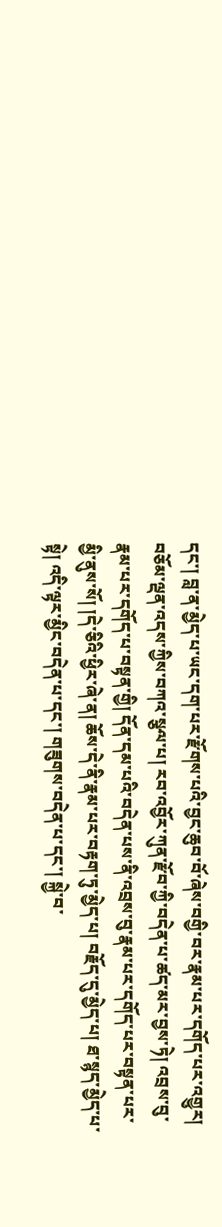དང་། བླ་ན་མྱེད་པ་ཡང་དག་པར་རྫོགས་པའི་བྱང་ཆུབ་བོ་ཞེས་བགྱི་བར་རྣམ་པར་དགོད་པར་འགྱུར། བཅོམ་ལྡན་འདས་ཀྱིས་བཀའ་སྩལ་པ། རབ་འབྱོར་ཀུན་རྫོབ་ཀྱི་བདེན་པ་ཚད་མར་བྱས་ཏེ། འབྲས་བུ་རྣམ་པར་དགོད་པ་བསྟན་གྱི། དོན་དམ་པའི་བདེན་པས་ནི་འབྲས་བུ་རྣམ་པར་དགོད་པར་བསྟན་པར་མྱི་ནུས་སོ། །དེ་ཅིའི་ཕྱིར་ཞེ་ན། ཆོས་དེ་ནི་རྣམ་པར་བརྟག་ཏུ་མྱེད་པ། བརྗོད་དུ་མྱེད་པ། ཐ་སྙད་མྱེད་པ་སྟེ། འདི་ལྟར་མྱིང་བདེན་པ་དང་། གཟུགས་བདེན་པ་དང་། སྐྱེ་བ་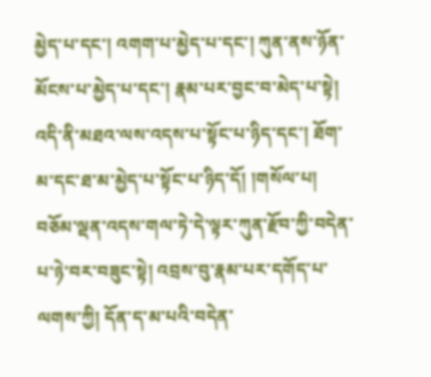མྱེད་པ་དང་། འགག་པ་མྱེད་པ་དང་། ཀུན་ནས་ཉོན་མོངས་པ་མྱེད་པ་དང་། རྣམ་པར་བྱང་བ་མེད་པ་སྟེ། འདི་ནི་མཐའ་ལས་འདས་པ་སྟོང་པ་ཉིད་དང་། ཐོག་མ་དང་ཐ་མ་མྱེད་པ་སྟོང་པ་ཉིད་དོ། །གསོལ་པ། བཅོམ་ལྡན་འདས་གལ་ཏེ་དེ་ལྟར་ཀུན་རྫོབ་ཀྱི་བདེན་པ་ཉེ་བར་བཟུང་སྟེ། འབྲས་བུ་རྣམ་པར་དགོད་པ་ལགས་ཀྱི། དོན་ད་མ་པའི་བདེན་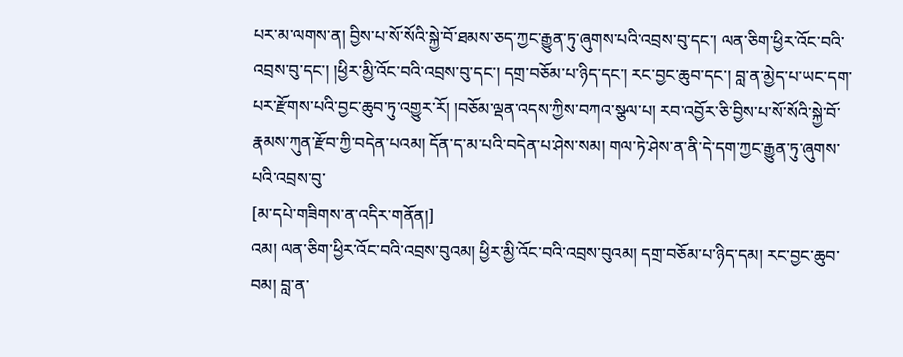པར་མ་ལགས་ན། བྱིས་པ་སོ་སོའི་སྐྱེ་བོ་ཐམས་ཅད་ཀྱང་རྒྱུན་ཏུ་ཞུགས་པའི་འབྲས་བུ་དང་། ལན་ཅིག་ཕྱིར་འོང་བའི་འབྲས་བུ་དང་། །ཕྱིར་མྱི་འོང་བའི་འབྲས་བུ་དང་། དགྲ་བཅོམ་པ་ཉིད་དང་། རང་བྱང་ཆུབ་དང་། བླ་ན་མྱེད་པ་ཡང་དག་པར་རྫོགས་པའི་བྱང་ཆུབ་ཏུ་འགྱུར་རོ། །བཅོམ་ལྡན་འདས་ཀྱིས་བཀའ་སྩལ་པ། རབ་འབྱོར་ཅི་བྱིས་པ་སོ་སོའི་སྐྱེ་བོ་རྣམས་ཀུན་རྫོབ་ཀྱི་བདེན་པའམ། དོན་ད་མ་པའི་བདེན་པ་ཤེས་སམ། གལ་ཏེ་ཤེས་ན་ནི་དེ་དག་ཀྱང་རྒྱུན་ཏུ་ཞུགས་པའི་འབྲས་བུ་
[མ་དཔེ་གཟིགས་ན་འདིར་གནོན།]
འམ། ལན་ཅིག་ཕྱིར་འོང་བའི་འབྲས་བུའམ། ཕྱིར་མྱི་འོང་བའི་འབྲས་བུའམ། དགྲ་བཅོམ་པ་ཉིད་དམ། རང་བྱང་ཆུབ་བམ། བླ་ན་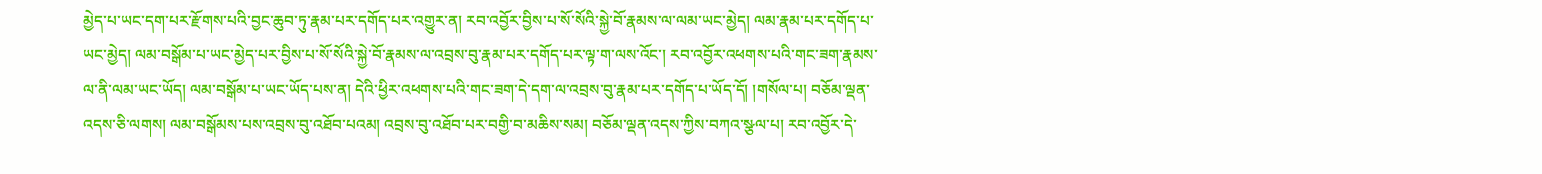མྱེད་པ་ཡང་དག་པར་རྫོགས་པའི་བྱང་ཆུབ་ཏུ་རྣམ་པར་དགོད་པར་འགྱུར་ན། རབ་འབྱོར་བྱིས་པ་སོ་སོའི་སྐྱེ་བོ་རྣམས་ལ་ལམ་ཡང་མྱེད། ལམ་རྣམ་པར་དགོད་པ་ཡང་མྱེད། ལམ་བསྒོམ་པ་ཡང་མྱེད་པར་བྱིས་པ་སོ་སོའི་སྐྱེ་བོ་རྣམས་ལ་འབྲས་བུ་རྣམ་པར་དགོད་པར་ལྟ་ག་ལས་འོང་། རབ་འབྱོར་འཕགས་པའི་གང་ཟག་རྣམས་ལ་ནི་ལམ་ཡང་ཡོད། ལམ་བསྒོམ་པ་ཡང་ཡོད་པས་ན། དེའི་ཕྱིར་འཕགས་པའི་གང་ཟག་དེ་དག་ལ་འབྲས་བུ་རྣམ་པར་དགོད་པ་ཡོད་དོ། །གསོལ་པ། བཅོམ་ལྡན་འདས་ཅི་ལགས། ལམ་བསྒོམས་པས་འབྲས་བུ་འཐོབ་པའམ། འབྲས་བུ་འཐོབ་པར་བགྱི་བ་མཆིས་སམ། བཅོམ་ལྡན་འདས་ཀྱིས་བཀའ་སྩལ་པ། རབ་འབྱོར་དེ་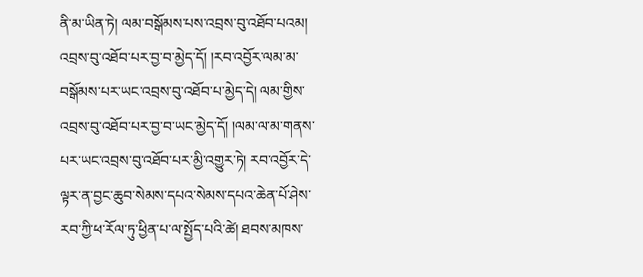ནི་མ་ཡིན་ཏེ། ལམ་བསྒོམས་པས་འབྲས་བུ་འཐོབ་པའམ། འབྲས་བུ་འཐོབ་པར་བྱ་བ་མྱེད་དོ། །རབ་འབྱོར་ལམ་མ་བསྒོམས་པར་ཡང་འབྲས་བུ་འཐོབ་པ་མྱེད་དེ། ལམ་གྱིས་འབྲས་བུ་འཐོབ་པར་བྱ་བ་ཡང་མྱེད་དོ། །ལམ་ལ་མ་གནས་པར་ཡང་འབྲས་བུ་འཐོབ་པར་མྱི་འགྱུར་ཏེ། རབ་འབྱོར་དེ་ལྟར་ན་བྱང་ཆུབ་སེམས་དཔའ་སེམས་དཔའ་ཆེན་པོ་ཤེས་རབ་ཀྱི་ཕ་རོལ་ཏུ་ཕྱིན་པ་ལ་སྤྱོད་པའི་ཚེ། ཐབས་མཁས་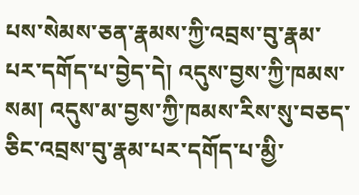པས་སེམས་ཅན་རྣམས་ཀྱི་འབྲས་བུ་རྣམ་པར་དགོད་པ་བྱེད་དེ། འདུས་བྱས་ཀྱི་ཁམས་སམ། འདུས་མ་བྱས་ཀྱི་ཁམས་རིས་སུ་བཅད་ཅིང་འབྲས་བུ་རྣམ་པར་དགོད་པ་མྱི་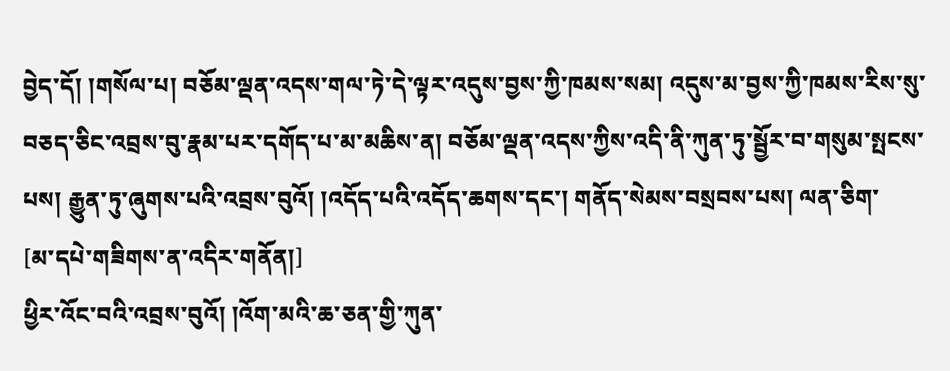བྱེད་དོ། །གསོལ་པ། བཅོམ་ལྡན་འདས་གལ་ཏེ་དེ་ལྟར་འདུས་བྱས་ཀྱི་ཁམས་སམ། འདུས་མ་བྱས་ཀྱི་ཁམས་རིས་སུ་བཅད་ཅིང་འབྲས་བུ་རྣམ་པར་དགོད་པ་མ་མཆིས་ན། བཅོམ་ལྡན་འདས་ཀྱིས་འདི་ནི་ཀུན་ཏུ་སྦྱོར་བ་གསུམ་སྤངས་པས། རྒྱུན་ཏུ་ཞུགས་པའི་འབྲས་བུའོ། །འདོད་པའི་འདོད་ཆགས་དང་། གནོད་སེམས་བསྲབས་པས། ལན་ཅིག་
[མ་དཔེ་གཟིགས་ན་འདིར་གནོན།]
ཕྱིར་འོང་བའི་འབྲས་བུའོ། །འོག་མའི་ཆ་ཅན་གྱི་ཀུན་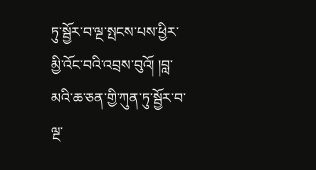ཏུ་སྦྱོར་བ་ལྔ་སྤངས་པས་ཕྱིར་མྱི་འོང་བའི་འབྲས་བུའོ། །བླ་མའི་ཆ་ཅན་གྱི་ཀུན་ཏུ་སྦྱོར་བ་ལྔ་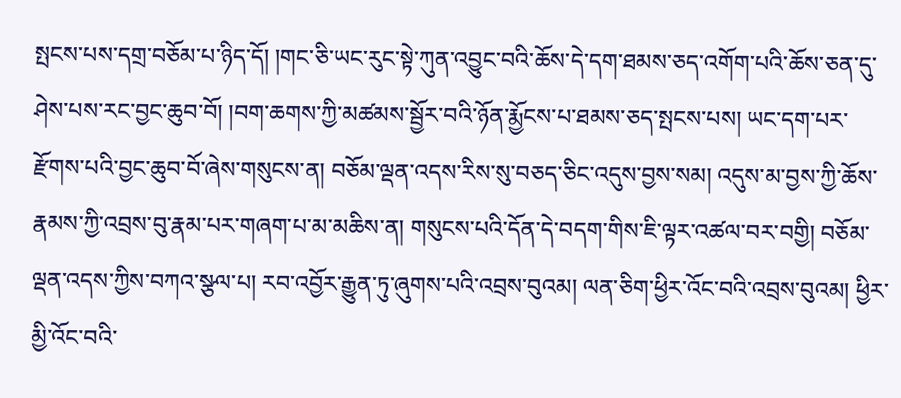སྤངས་པས་དགྲ་བཅོམ་པ་ཉིད་དོ། །གང་ཅི་ཡང་རུང་སྟེ་ཀུན་འབྱུང་བའི་ཆོས་དེ་དག་ཐམས་ཅད་འགོག་པའི་ཆོས་ཅན་དུ་ཤེས་པས་རང་བྱང་ཆུབ་བོ། །བག་ཆགས་ཀྱི་མཚམས་སྦྱོར་བའི་ཉོན་རྨྱོངས་པ་ཐམས་ཅད་སྤངས་པས། ཡང་དག་པར་རྫོགས་པའི་བྱང་ཆུབ་བོ་ཞེས་གསུངས་ན། བཅོམ་ལྡན་འདས་རིས་སུ་བཅད་ཅིང་འདུས་བྱས་སམ། འདུས་མ་བྱས་ཀྱི་ཆོས་རྣམས་ཀྱི་འབྲས་བུ་རྣམ་པར་གཞག་པ་མ་མཆིས་ན། གསུངས་པའི་དོན་དེ་བདག་གིས་ཇི་ལྟར་འཚལ་བར་བགྱི། བཅོམ་ལྡན་འདས་ཀྱིས་བཀའ་སྩལ་པ། རབ་འབྱོར་རྒྱུན་ཏུ་ཞུགས་པའི་འབྲས་བུའམ། ལན་ཅིག་ཕྱིར་འོང་བའི་འབྲས་བུའམ། ཕྱིར་མྱི་འོང་བའི་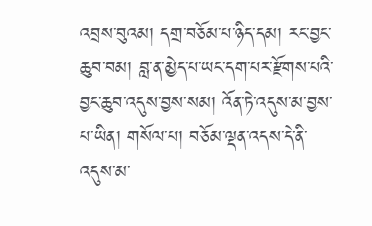འབྲས་བུའམ། དགྲ་བཅོམ་པ་ཉིད་དམ། རང་བྱང་ཆུབ་བམ། བླ་ན་མྱེད་པ་ཡང་དག་པར་རྫོགས་པའི་བྱང་ཆུབ་འདུས་བྱས་སམ། འོན་ཏེ་འདུས་མ་བྱས་པ་ཡིན། གསོལ་པ། བཅོམ་ལྡན་འདས་དེ་ནི་འདུས་མ་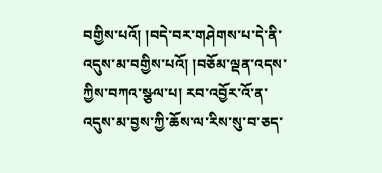བགྱིས་པའོ། །བདེ་བར་གཤེགས་པ་དེ་ནི་འདུས་མ་བགྱིས་པའོ། །བཅོམ་ལྡན་འདས་ཀྱིས་བཀའ་སྩལ་པ། རབ་འབྱོར་འོ་ན་འདུས་མ་བྱས་ཀྱི་ཆོས་ལ་རིས་སུ་བ་ཅད་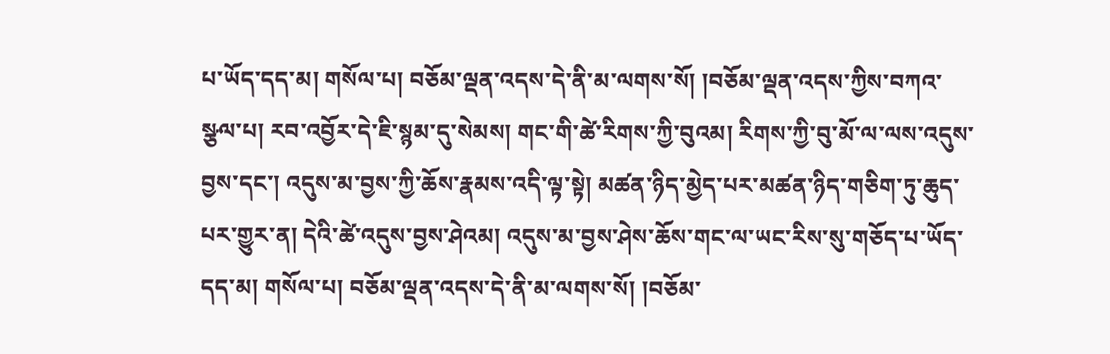པ་ཡོད་དད་མ། གསོལ་པ། བཅོམ་ལྡན་འདས་དེ་ནི་མ་ལགས་སོ། །བཅོམ་ལྡན་འདས་ཀྱིས་བཀའ་སྩལ་པ། རབ་འབྱོར་དེ་ཇི་སྙམ་དུ་སེམས། གང་གི་ཚེ་རིགས་ཀྱི་བུའམ། རིགས་ཀྱི་བུ་མོ་ལ་ལས་འདུས་བྱས་དང་། འདུས་མ་བྱས་ཀྱི་ཆོས་རྣམས་འདི་ལྟ་སྟེ། མཚན་ཉིད་མྱེད་པར་མཚན་ཉིད་གཅིག་ཏུ་ཆུད་པར་གྱུར་ན། དེའི་ཚེ་འདུས་བྱས་ཤེའམ། འདུས་མ་བྱས་ཤེས་ཆོས་གང་ལ་ཡང་རིས་སུ་གཅོད་པ་ཡོད་དད་མ། གསོལ་པ། བཅོམ་ལྡན་འདས་དེ་ནི་མ་ལགས་སོ། །བཅོམ་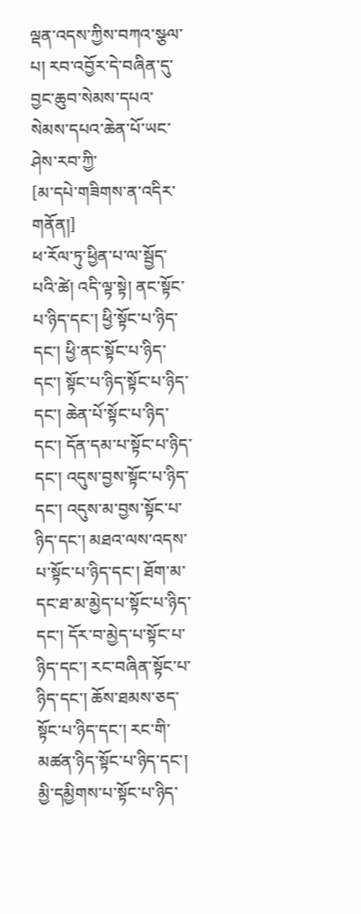ལྡན་འདས་ཀྱིས་བཀའ་སྩལ་པ། རབ་འབྱོར་དེ་བཞིན་དུ་བྱང་ཆུབ་སེམས་དཔའ་སེམས་དཔའ་ཆེན་པོ་ཡང་ཤེས་རབ་ཀྱི་
[མ་དཔེ་གཟིགས་ན་འདིར་གནོན།]
ཕ་རོལ་ཏུ་ཕྱིན་པ་ལ་སྦྱོད་པའི་ཚེ། འདི་ལྟ་སྟེ། ནང་སྟོང་པ་ཉིད་དང་། ཕྱི་སྟོང་པ་ཉིད་དང་། ཕྱི་ནང་སྟོང་པ་ཉིད་དང་། སྟོང་པ་ཉིད་སྟོང་པ་ཉིད་དང་། ཆེན་པོ་སྟོང་པ་ཉིད་དང་། དོན་དམ་པ་སྟོང་པ་ཉིད་དང་། འདུས་བྱས་སྟོང་པ་ཉིད་དང་། འདུས་མ་བྱས་སྟོང་པ་ཉིད་དང་། མཐའ་ལས་འདས་པ་སྟོང་པ་ཉིད་དང་། ཐོག་མ་དང་ཐ་མ་མྱེད་པ་སྟོང་པ་ཉིད་དང་། དོར་བ་མྱེད་པ་སྟོང་པ་ཉིད་དང་། རང་བཞིན་སྟོང་པ་ཉིད་དང་། ཆོས་ཐམས་ཅད་སྟོང་པ་ཉིད་དང་། རང་གི་མཚན་ཉིད་སྟོང་པ་ཉིད་དང་། མྱི་དམྱིགས་པ་སྟོང་པ་ཉིད་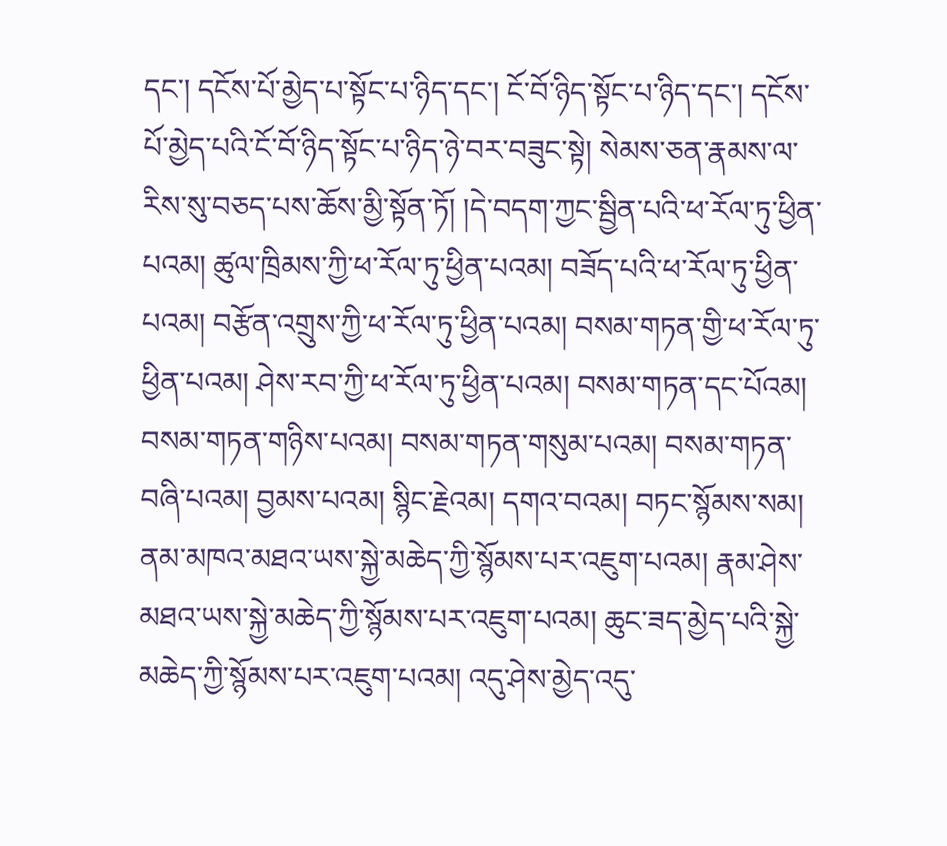དང་། དངོས་པོ་མྱེད་པ་སྟོང་པ་ཉིད་དང་། ངོ་བོ་ཉིད་སྟོང་པ་ཉིད་དང་། དངོས་པོ་མྱེད་པའི་ངོ་བོ་ཉིད་སྟོང་པ་ཉིད་ཉེ་བར་བཟུང་སྟེ། སེམས་ཅན་རྣམས་ལ་རིས་སུ་བཅད་པས་ཆོས་མྱི་སྟོན་ཏོ། །དེ་བདག་ཀྱང་སྦྱིན་པའི་ཕ་རོལ་ཏུ་ཕྱིན་པའམ། ཚུལ་ཁྲིམས་ཀྱི་ཕ་རོལ་ཏུ་ཕྱིན་པའམ། བཟོད་པའི་ཕ་རོལ་ཏུ་ཕྱིན་པའམ། བརྩོན་འགྲུས་ཀྱི་ཕ་རོལ་ཏུ་ཕྱིན་པའམ། བསམ་གཏན་གྱི་ཕ་རོལ་ཏུ་ཕྱིན་པའམ། ཤེས་རབ་ཀྱི་ཕ་རོལ་ཏུ་ཕྱིན་པའམ། བསམ་གཏན་དང་པོའམ། བསམ་གཏན་གཉིས་པའམ། བསམ་གཏན་གསུམ་པའམ། བསམ་གཏན་བཞི་པའམ། བྱམས་པའམ། སྙིང་རྗེའམ། དགའ་བའམ། བཏང་སྙོམས་སམ། ནམ་མཁའ་མཐའ་ཡས་སྐྱེ་མཆེད་ཀྱི་སྙོམས་པར་འཇུག་པའམ། རྣམ་ཤེས་མཐའ་ཡས་སྐྱེ་མཆེད་ཀྱི་སྙོམས་པར་འཇུག་པའམ། ཆུང་ཟད་མྱེད་པའི་སྐྱེ་མཆེད་ཀྱི་སྙོམས་པར་འཇུག་པའམ། འདུ་ཤེས་མྱེད་འདུ་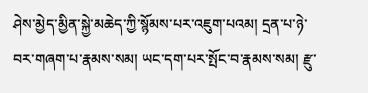ཤེས་མྱེད་མྱིན་སྐྱེ་མཆེད་ཀྱི་སྙོམས་པར་འཇུག་པའམ། དྲན་པ་ཉེ་བར་གཞག་པ་རྣམས་སམ། ཡང་དག་པར་སྤོང་བ་རྣམས་སམ། རྫུ་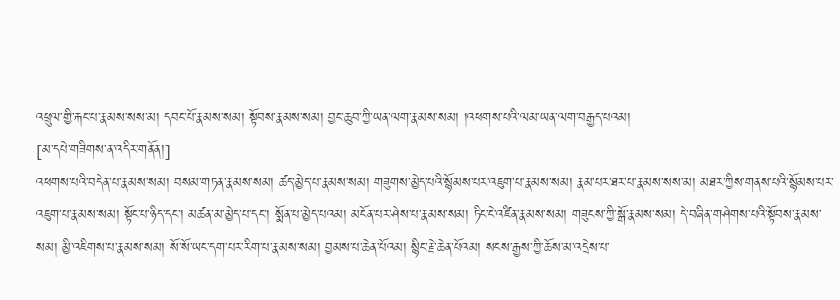འཕྲུལ་གྱི་རྐང་པ་རྣམས་སས་མ། དབང་པོ་རྣམས་སམ། སྟོབས་རྣམས་སམ། བྱང་ཆུབ་ཀྱི་ཡན་ལག་རྣམས་སམ། །འཕགས་པའི་ལམ་ཡན་ལག་བརྒྱད་པའམ།
[མ་དཔེ་གཟིགས་ན་འདིར་གནོན།]
འཕགས་པའི་བདེན་པ་རྣམས་སམ། བསམ་གཏན་རྣམས་སམ། ཚད་མྱེད་པ་རྣམས་སམ། གཟུགས་མྱེད་པའི་སྙོམས་པར་འཇུག་པ་རྣམས་སམ། རྣམ་པར་ཐར་པ་རྣམས་སས་མ། མཐར་ཀྱིས་གནས་པའི་སྙོམས་པར་འཇུག་པ་རྣམས་སམ། སྟོང་པ་ཉིད་དང་། མཚན་མ་མྱེད་པ་དང་། སྨོན་པ་མྱེད་པའམ། མངོན་པར་ཤེས་པ་རྣམས་སམ། ཏིང་ངེ་འཛིན་རྣམས་སམ། གཟུངས་ཀྱི་སྒོ་རྣམས་སམ། དེ་བཞིན་གཤེགས་པའི་སྟོབས་རྣམས་སམ། མྱི་འཇིགས་པ་རྣམས་སམ། སོ་སོ་ཡང་དག་པར་རིག་པ་རྣམས་སམ། བྱམས་པ་ཆེན་པོའམ། སྙིང་རྗེ་ཆེན་པོའམ། སངས་རྒྱས་ཀྱི་ཆོས་མ་འདྲེས་པ་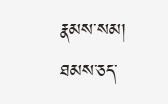རྣམས་སམ། ཐམས་ཅད་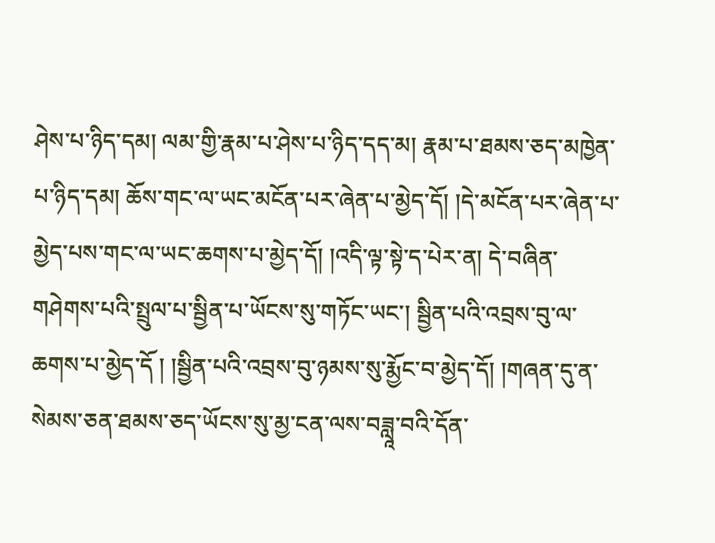ཤེས་པ་ཉིད་དམ། ལམ་གྱི་རྣམ་པ་ཤེས་པ་ཉིད་དད་མ། རྣམ་པ་ཐམས་ཅད་མཁྱེན་པ་ཉིད་དམ། ཆོས་གང་ལ་ཡང་མངོན་པར་ཞེན་པ་མྱེད་དོ། །དེ་མངོན་པར་ཞེན་པ་མྱེད་པས་གང་ལ་ཡང་ཆགས་པ་མྱེད་དོ། །འདི་ལྟ་སྟེ་ད་པེར་ན། དེ་བཞིན་གཤེགས་པའི་སྤྲུལ་པ་སྦྱིན་པ་ཡོངས་སུ་གཏོང་ཡང་། སྦྱིན་པའི་འབྲས་བུ་ལ་ཆགས་པ་མྱེད་དོ ། །སྦྱིན་པའི་འབྲས་བུ་ཉམས་སུ་རྨྱོང་བ་མྱེད་དོ། །གཞན་དུ་ན་སེམས་ཅན་ཐམས་ཅད་ཡོངས་སུ་མྱ་ངན་ལས་བཟླཱ་བའི་དོན་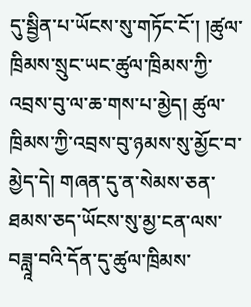དུ་སྦྱིན་པ་ཡོངས་སུ་གཏོང་ངོ་། །ཚུལ་ཁྲིམས་སྲུང་ཡང་ཚུལ་ཁྲིམས་ཀྱི་འབྲས་བུ་ལ་ཆ་གས་པ་མྱེད། ཚུལ་ཁྲིམས་ཀྱི་འབྲས་བུ་ཉམས་སུ་མྱོང་བ་མྱེད་དེ། གཞན་དུ་ན་སེམས་ཅན་ཐམས་ཅད་ཡོངས་སུ་མྱ་ངན་ལས་བཟླཱ་བའི་དོན་དུ་ཚུལ་ཁྲིམས་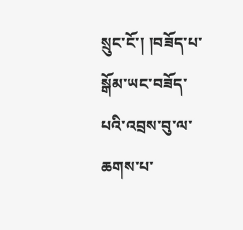སྲུང་ངོ་། །བཟོད་པ་སྒོམ་ཡང་བཟོད་པའི་འབྲས་བུ་ལ་ཆགས་པ་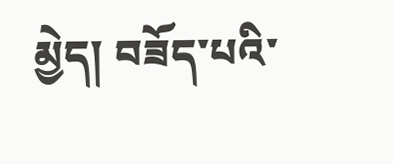མྱེད། བཟོད་པའི་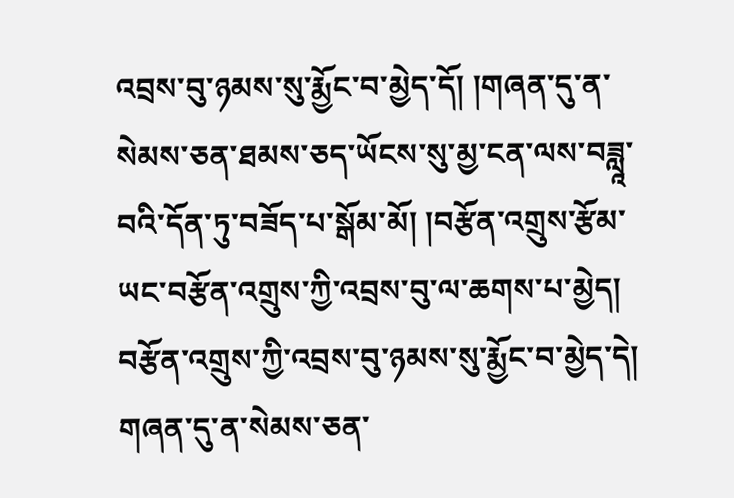འབྲས་བུ་ཉམས་སུ་རྨྱོང་བ་མྱེད་དོ། །གཞན་དུ་ན་སེམས་ཅན་ཐམས་ཅད་ཡོངས་སུ་མྱ་ངན་ལས་བཟླཱ་བའི་དོན་ཏུ་བཟོད་པ་སྒོམ་མོ། །བརྩོན་འགྲུས་རྩོམ་ཡང་བརྩོན་འགྲུས་ཀྱི་འབྲས་བུ་ལ་ཆགས་པ་མྱེད། བརྩོན་འགྲུས་ཀྱི་འབྲས་བུ་ཉམས་སུ་རྨྱོང་བ་མྱེད་དེ། གཞན་དུ་ན་སེམས་ཅན་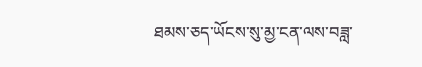ཐམས་ཅད་ཡོངས་སུ་མྱ་ངན་ལས་བཟླ་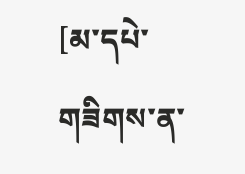[མ་དཔེ་གཟིགས་ན་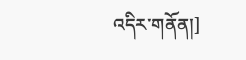འདིར་གནོན།]